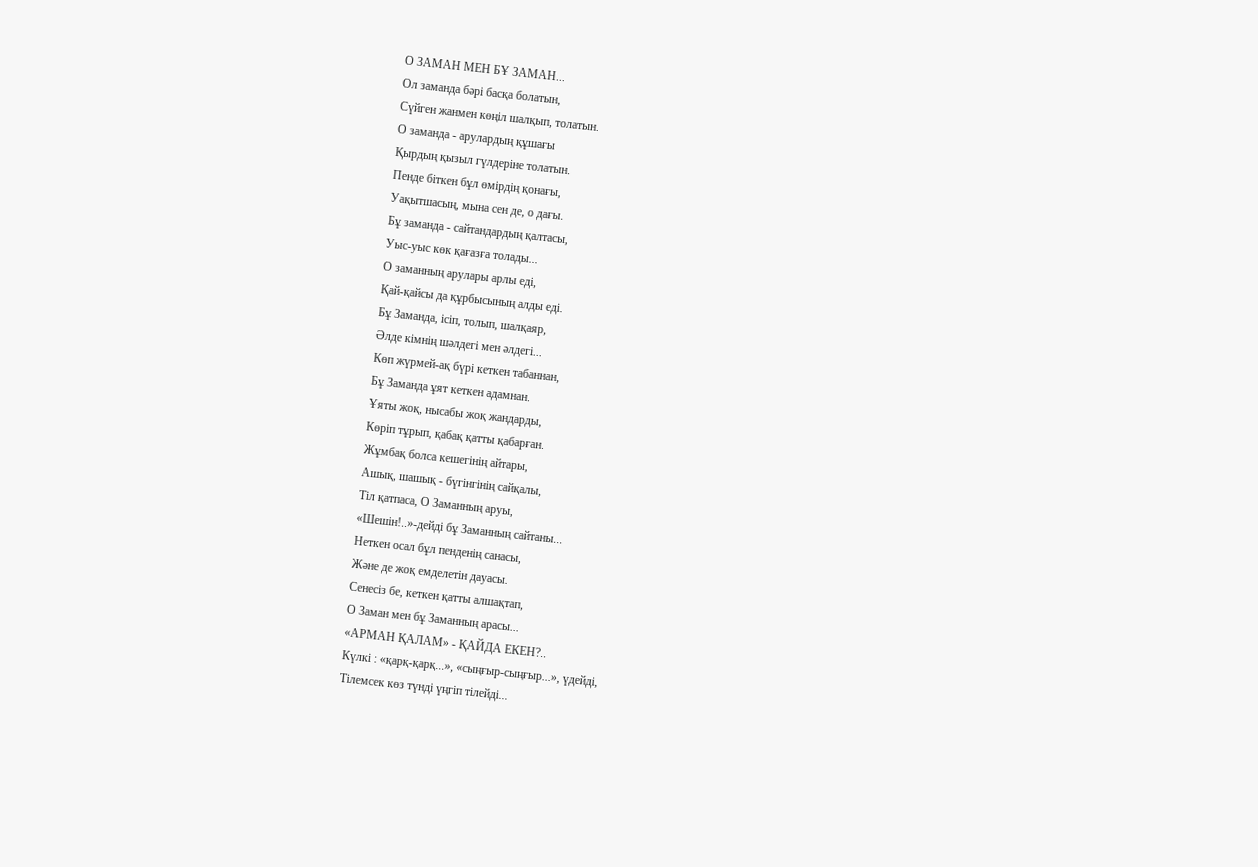О ЗАМАН МЕН БҰ ЗАМАН...
Ол заманда бәрі басқа болатын,
Сүйген жанмен көңіл шалқып, толатын.
О заманда - арулардың құшағы
Қырдың қызыл гүлдеріне толатын.
Пенде біткен бұл өмірдің қонағы,
Уақытшасың, мына сен де, о дағы.
Бұ заманда - сайтандардың қалтасы,
Уыс-уыс көк қағазға толады...
О заманның арулары арлы еді,
Қай-қайсы да құрбысының алды еді.
Бұ Заманда, ісіп, толып, шалқаяр,
Әлде кімнің шәлдегі мен әлдегі...
Көп жүрмей-ақ бүрі кеткен табаннан,
Бұ Заманда ұят кеткен адамнан.
Ұяты жоқ, нысабы жоқ жандарды,
Көріп тұрып, қабақ қатты қабарған.
Жұмбақ болса кешегінің айтары,
Ашық, шашық - бүгінгінің сайқалы,
Тіл қатпаса, О Заманның аруы,
«Шешін!..»-дейді бұ Заманның сайтаны...
Неткен осал бұл пенденің санасы,
Және де жоқ емделетін дауасы.
Сенесіз бе, кеткен қатты алшақтап,
О Заман мен бұ Заманның арасы...
«АРМАН ҚАЛАМ» - ҚАЙДА ЕКЕН?..
Күлкі : «қарқ-қарқ...», «сыңғыр-сыңғыр...», үдейді,
Тілемсек көз түнді үңгіп тілейді...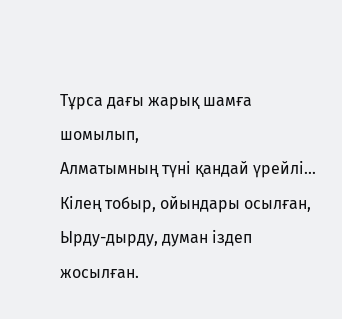Тұрса дағы жарық шамға шомылып,
Алматымның түні қандай үрейлі...
Кілең тобыр, ойындары осылған,
Ырду-дырду, думан іздеп жосылған.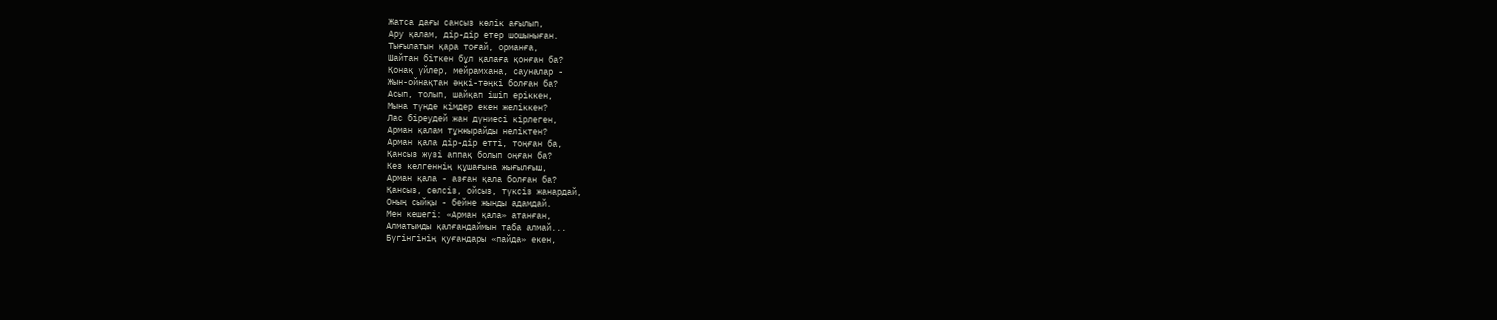Жатса дағы сансыз көлік ағылып,
Ару қалам, дір-дір етер шошыныған.
Тығылатын қара тоғай, орманға,
Шайтан біткен бұл қалаға қонған ба?
Қонақ үйлер, мейрамхана, сауналар -
Жын-ойнақтан әңкі-тәңкі болған ба?
Асып, толып, шайқап ішіп еріккен,
Мына түнде кімдер екен желіккен?
Лас біреудей жан дүниесі кірлеген,
Арман қалам тұнжырайды неліктен?
Арман қала дір-дір етті, тоңған ба,
Қансыз жүзі аппақ болып оңған ба?
Кез келгеннің құшағына жығылғыш,
Арман қала - азған қала болған ба?
Қансыз, сөлсіз, ойсыз, түксіз жанардай,
Оның сыйқы - бейне жынды адамдай.
Мен кешегі: «Арман қала» атанған,
Алматымды қалғандаймын таба алмай...
Бүгінгінің қуғандары «пайда» екен,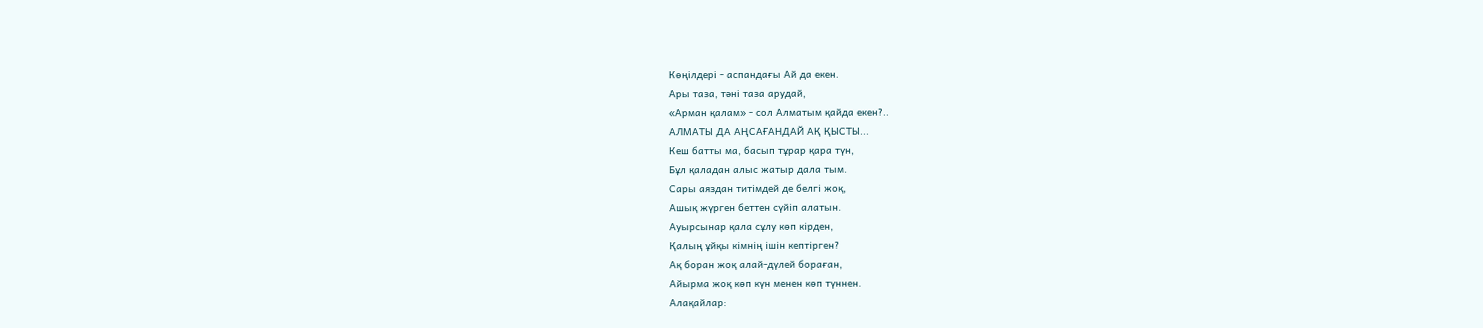Көңілдері - аспандағы Ай да екен.
Ары таза, тәні таза арудай,
«Арман қалам» - сол Алматым қайда екен?..
АЛМАТЫ ДА АҢСАҒАНДАЙ АҚ ҚЫСТЫ...
Кеш батты ма, басып тұрар қара түн,
Бұл қаладан алыс жатыр дала тым.
Сары аяздан титімдей де белгі жоқ,
Ашық жүрген беттен сүйіп алатын.
Ауырсынар қала сұлу көп кірден,
Қалың ұйқы кімнің ішін кептірген?
Ақ боран жоқ алай-дүлей бораған,
Айырма жоқ көп күн менен көп түннен.
Алақайлар: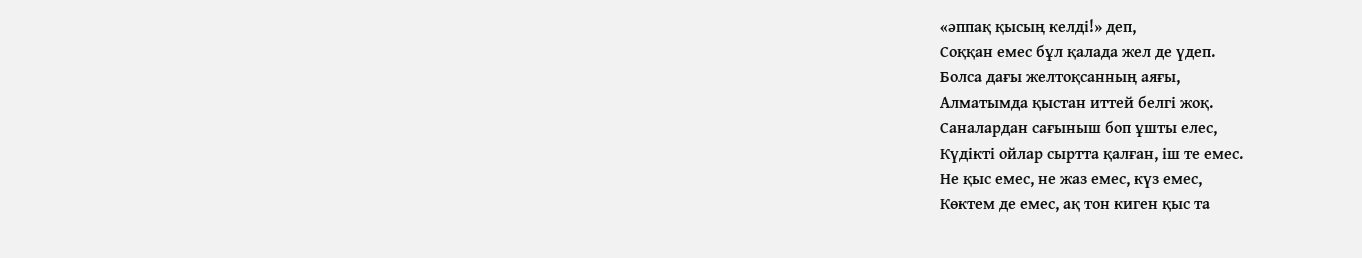«әппақ қысың келді!» деп,
Соққан емес бұл қалада жел де үдеп.
Болса дағы желтоқсанның аяғы,
Алматымда қыстан иттей белгі жоқ.
Саналардан сағыныш боп ұшты елес,
Күдікті ойлар сыртта қалған, іш те емес.
Не қыс емес, не жаз емес, күз емес,
Көктем де емес, ақ тон киген қыс та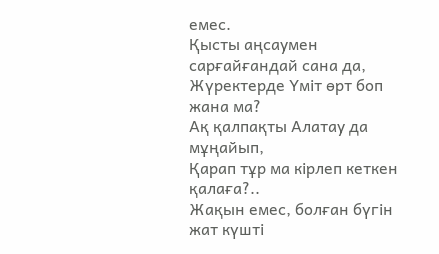емес.
Қысты аңсаумен сарғайғандай сана да,
Жүректерде Үміт өрт боп жана ма?
Ақ қалпақты Алатау да мұңайып,
Қарап тұр ма кірлеп кеткен қалаға?..
Жақын емес, болған бүгін жат күшті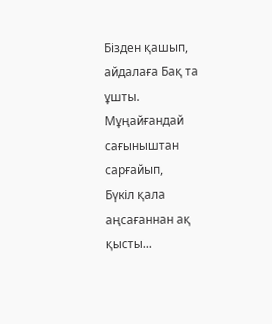Бізден қашып, айдалаға Бақ та ұшты.
Мұңайғандай сағыныштан сарғайып,
Бүкіл қала аңсағаннан ақ қысты...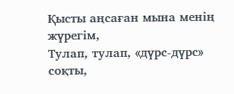Қысты аңсаған мына менің жүрегім,
Тулап, тулап, «дүрс-дүрс» соқты,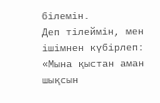білемін.
Деп тілеймін, мен ішімнен күбірлеп:
«Мына қыстан аман шықсын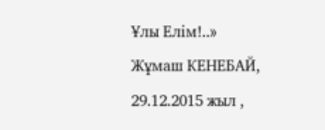Ұлы Елім!..»
Жұмаш КЕНЕБАЙ,
29.12.2015 жыл ,